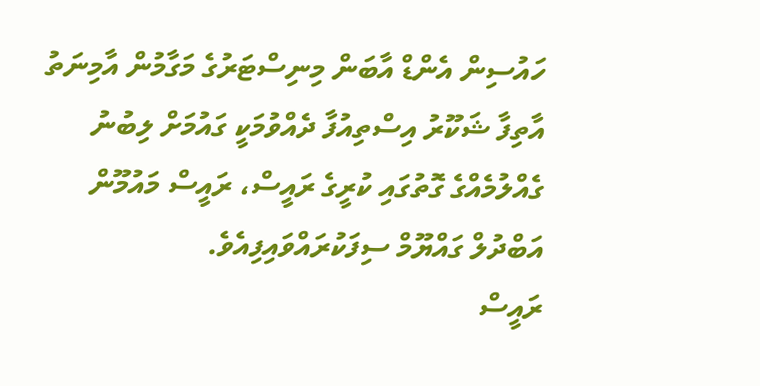ހައުސިން އެންޑް އާބަން މިނިސްޓަރުގެ މަގާމުން އާމިނަތު އާތިފާ ޝަކޫރު އިސްތިއުފާ ދެއްވުމަކީ ގައުމަށް ލިބުނު ގެއްލުމެއްގެ ގޮތުގައި ކުރީގެ ރައީސް، ރައީސް މައުމޫން އަބްދުލް ގައްޔޫމް ސިފަކުރައްވައިފިއެވެ.
ރައީސް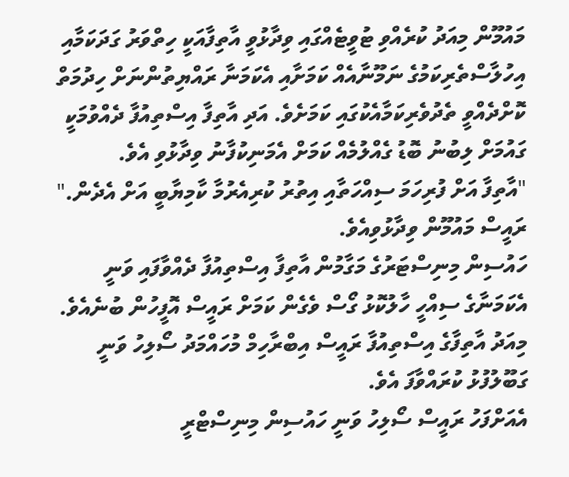މައުމޫން މިއަދު ކުރެއްވި ޓުވީޓެއްގައި ވިދާޅުވީ އާތިފާއަކީ ހިތްވަރު ގަދަކަމާއި އިހުލާސްތެރިކަމުގެ ނަމޫނާއެއް ކަމަށާއި އެކަމަނާ ރައްޔިތުންނަށް ހިދުމަތް ކޮށްދެއްވީ ތެދުވެރިކަމާއެކުގައި ކަމަށެވެ. އަދި އާތިފާ އިސްތިއުފާ ދެއްވުމަކީ ގައުމަށް ލިބުނު ބޮޑު ގެއްލުމެއް ކަމަށް އެމަނިކުފާނު ވިދާޅުވި އެވެ.
"އާތިފާ އަށް ފުރިހަމަ ސިއްހަތާއި އިތުރު ކުރިއެރުމާ ކާމިޔާބީ އަށް އެދެން." ރައީސް މައުމޫން ވިދާޅުވިއެވެ.
ހައުސިން މިނިސްޓަރުގެ މަގާމުން އާތިފާ އިސްތިއުފާ ދެއްވާފައި ވަނީ އެކަމަނާގެ ސިއްހީ ހާލުކޮޅު ގޯސް ވެގެން ކަމަށް ރައީސް އޮފީހުން ބުނެއެވެ. މިއަދު އާތިފާގެ އިސްތިއުފާ ރައީސް އިބްރާހިމް މުހައްމަދު ސޯލިހު ވަނީ ގަބޫލުފުޅު ކުރައްވާފަ އެވެ.
އެއަށްފަހު ރައީސް ސޯލިހު ވަނީ ހައުސިން މިނިސްޓްރީ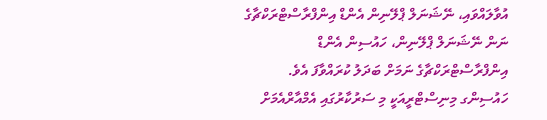އުވާލައްވައި، ނޭޝަނަލް ޕްލޭނިން އެންޑް އިންފްރާސްޓްރަކްޗާގެ ނަން ނޭޝަނަލް ޕްލޭނިން، ހައުސިން އެންޑް އިންފްރާސްޓްރަކްޗާގެ ނަމަށް ބަދަލު ކުރައްވާފަ އެވެ.
ހައުސިންގ މިނިސްޓްރީއަކީ މި ސަރުކާރުގައި އެމްއާރްއެމަށް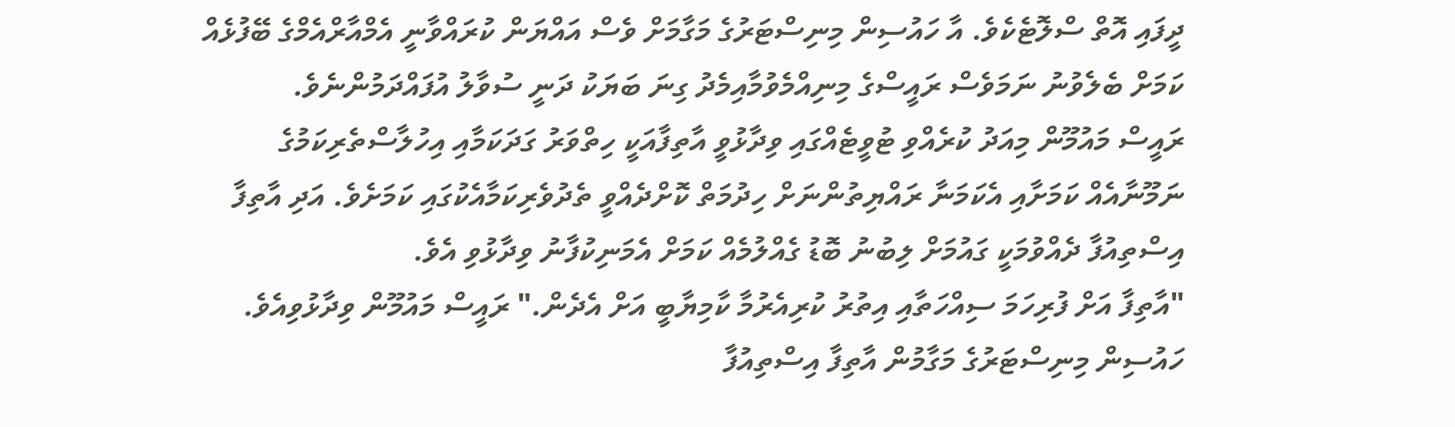ދީފައި އޮތް ސްލޮޓެކެވެ. އާ ހައުސިން މިނިސްޓަރުގެ މަގާމަށް ވެސް އައްޔަން ކުރައްވާނީ އެމްއާރްއެމްގެ ބޭފުޅެއް ކަމަށް ބެލެވުނު ނަމަވެސް ރައީސްގެ މިނިއްމެވުމާއިމެދު ގިނަ ބަޔަކު ދަނީ ސުވާލު އުފައްދަމުންނެވެ.
ރައީސް މައުމޫން މިއަދު ކުރެއްވި ޓުވީޓެއްގައި ވިދާޅުވީ އާތިފާއަކީ ހިތްވަރު ގަދަކަމާއި އިހުލާސްތެރިކަމުގެ ނަމޫނާއެއް ކަމަށާއި އެކަމަނާ ރައްޔިތުންނަށް ހިދުމަތް ކޮށްދެއްވީ ތެދުވެރިކަމާއެކުގައި ކަމަށެވެ. އަދި އާތިފާ އިސްތިއުފާ ދެއްވުމަކީ ގައުމަށް ލިބުނު ބޮޑު ގެއްލުމެއް ކަމަށް އެމަނިކުފާނު ވިދާޅުވި އެވެ.
"އާތިފާ އަށް ފުރިހަމަ ސިއްހަތާއި އިތުރު ކުރިއެރުމާ ކާމިޔާބީ އަށް އެދެން." ރައީސް މައުމޫން ވިދާޅުވިއެވެ.
ހައުސިން މިނިސްޓަރުގެ މަގާމުން އާތިފާ އިސްތިއުފާ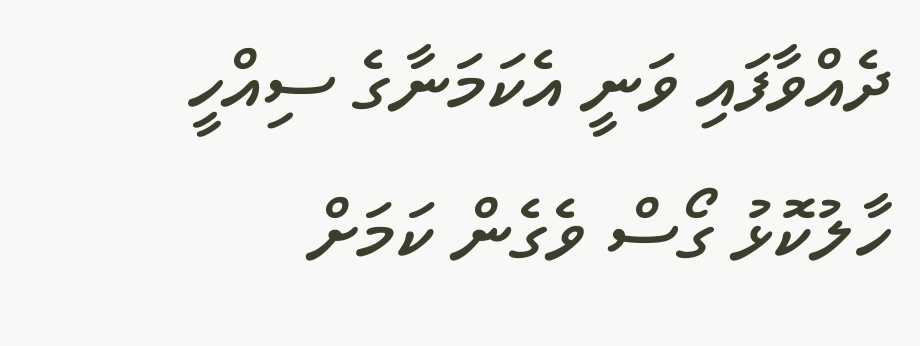ދެއްވާފައި ވަނީ އެކަމަނާގެ ސިއްހީ ހާލުކޮޅު ގޯސް ވެގެން ކަމަށް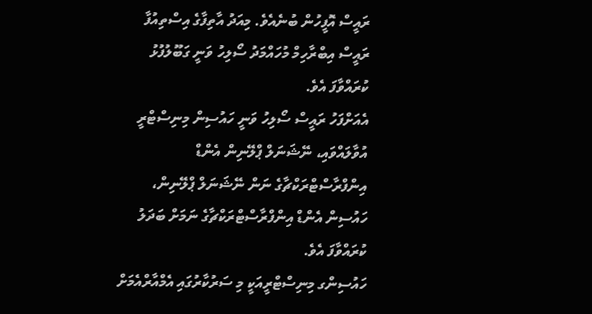ރައީސް އޮފީހުން ބުނެއެވެ. މިއަދު އާތިފާގެ އިސްތިއުފާ ރައީސް އިބްރާހިމް މުހައްމަދު ސޯލިހު ވަނީ ގަބޫލުފުޅު ކުރައްވާފަ އެވެ.
އެއަށްފަހު ރައީސް ސޯލިހު ވަނީ ހައުސިން މިނިސްޓްރީ އުވާލައްވައި، ނޭޝަނަލް ޕްލޭނިން އެންޑް އިންފްރާސްޓްރަކްޗާގެ ނަން ނޭޝަނަލް ޕްލޭނިން، ހައުސިން އެންޑް އިންފްރާސްޓްރަކްޗާގެ ނަމަށް ބަދަލު ކުރައްވާފަ އެވެ.
ހައުސިންގ މިނިސްޓްރީއަކީ މި ސަރުކާރުގައި އެމްއާރްއެމަށް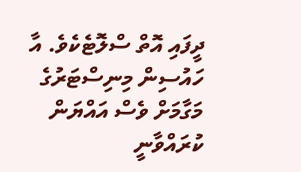ދީފައި އޮތް ސްލޮޓެކެވެ. އާ ހައުސިން މިނިސްޓަރުގެ މަގާމަށް ވެސް އައްޔަން ކުރައްވާނީ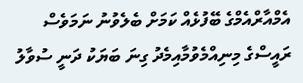އެމްއާރްއެމްގެ ބޭފުޅެއް ކަމަށް ބެލެވުނު ނަމަވެސް ރައީސްގެ މިނިއްމެވުމާއިމެދު ގިނަ ބަޔަކު ދަނީ ސުވާލު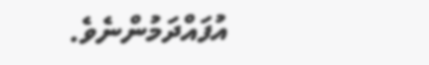އުފައްދަމުންނެވެ.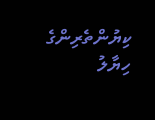ކިޔުންތެރިންގެ ހިޔާލު